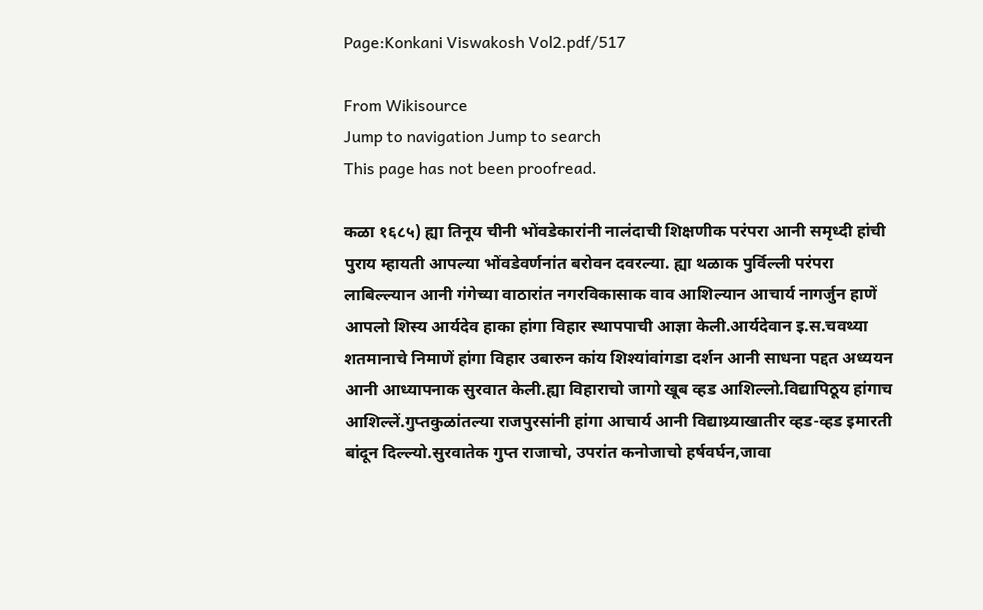Page:Konkani Viswakosh Vol2.pdf/517

From Wikisource
Jump to navigation Jump to search
This page has not been proofread.

कळा १६८५) ह्या तिनूय चीनी भोंवडेकारांनी नालंदाची शिक्षणीक परंपरा आनी समृध्दी हांची पुराय म्हायती आपल्या भोंवडेवर्णनांत बरोवन दवरल्या. ह्या थळाक पुर्विल्ली परंपरा लाबिल्ल्यान आनी गंगेच्या वाठारांत नगरविकासाक वाव आशिल्यान आचार्य नागर्जुन हाणें आपलो शिस्य आर्यदेव हाका हांगा विहार स्थापपाची आज्ञा केली.आर्यदेवान इ.स.चवथ्या शतमानाचे निमाणें हांगा विहार उबारुन कांय शिश्यांवांगडा दर्शन आनी साधना पद्दत अध्ययन आनी आध्यापनाक सुरवात केली.ह्या विहाराचो जागो खूब व्हड आशिल्लो.विद्यापिठूय हांगाच आशिल्लें.गुप्तकुळांतल्या राजपुरसांनी हांगा आचार्य आनी विद्याथ्र्याखातीर व्हड-व्हड इमारती बांदून दिल्ल्यो.सुरवातेक गुप्त राजाचो, उपरांत कनोजाचो हर्षवर्घन,जावा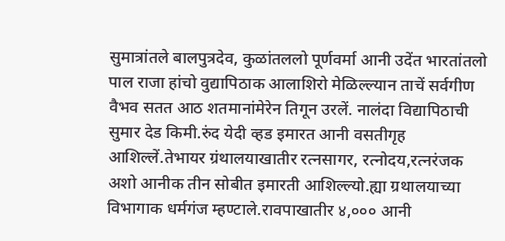सुमात्रांतले बालपुत्रदेव, कुळांतललो पूर्णवर्मा आनी उदेंत भारतांतलो पाल राजा हांचो वुद्यापिठाक आलाशिरो मेळिल्ल्यान ताचें सर्वगीण वैभव सतत आठ शतमानांमेरेन तिगून उरलें. नालंदा विद्यापिठाची सुमार देड किमी.रुंद येदी व्हड इमारत आनी वसतीगृह आशिल्लें.तेभायर ग्रंथालयाखातीर रत्नसागर, रत्नोदय,रत्नरंजक अशो आनीक तीन सोबीत इमारती आशिल्ल्यो.ह्या ग्रथालयाच्या विभागाक धर्मगंज म्हण्टाले.रावपाखातीर ४,००० आनी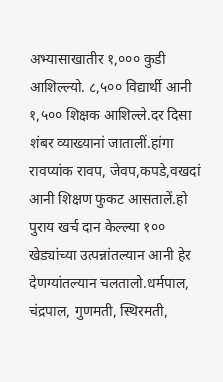अभ्यासाखातीर १,००० कुडी आशिल्ल्यो. ८,५०० विद्यार्थी आनी १,५०० शिक्षक आशिल्ले.दर दिसा शंबर व्याख्यानां जातालीं.हांगा रावप्यांक रावप, जेवप,कपडे,वखदां आनी शिक्षण फुकट आसतालें.हो पुराय खर्च दान केल्ल्या १०० खेड्यांच्या उत्पन्नांतल्यान आनी हेर देणग्यांतल्यान चलतालो.धर्मपाल, चंद्रपाल, गुणमती, स्थिरमती,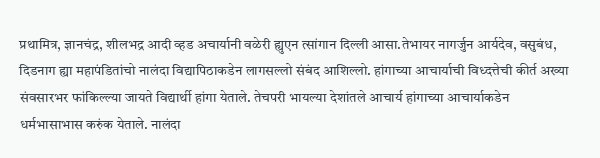प्रथामित्र, ज्ञानचंद्र, शीलभद्र आदी व्हड अचार्यानी वळेरी ह्युएन त्सांगान दिल्ली आसा.तेभायर नागर्जुन आर्यदेव, वसुबंध, दिडनाग ह्या महापंडितांचो नालंदा विद्यापिठाकडेन लागसल्लो संबंद आशिल्लो. हांगाच्या आचार्याची विध्दत्तेची कीर्त अख्या संवसारभर फांकिल्ल्या जायते विद्यार्थी हांगा येताले. तेचपरी भायल्या देशांतले आचार्य हांगाच्या आचार्याकडेन धर्मभासाभास करुंक येताले. नालंदा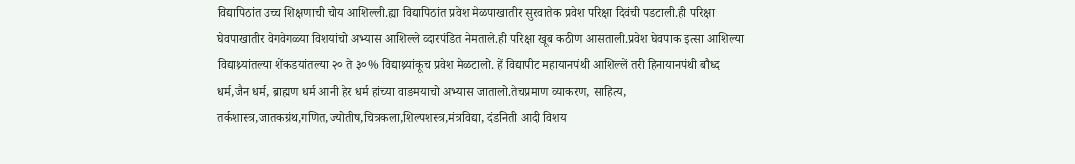विद्यापिठांत उच्च शिक्षणाची चोय आशिल्ली.ह्या विद्यापिठांत प्रवेश मेळपाखातीर सुरवातेक प्रवेश परिक्षा दिवंची पडटाली.ही परिक्षा घेवपाखातीर वेगवेगळ्या विशयांचो अभ्यास आशिल्ले व्दारपंडित नेमताले.ही परिक्षा खूब कठीण आसताली.प्रवेश घेवपाक इत्सा आशिल्या विद्याथ्र्यांतल्या शेंकडयांतल्या २० ते ३०% विद्याथ्र्यांकूच प्रवेश मेळटालो. हें विद्यापीट महायानपंथी आशिल्लें तरी हिनायानपंथी बौध्द धर्म,जैन धर्म, ब्राह्मण धर्म आनी हेर धर्म हांच्या वाङमयाचो अभ्यास जातालो.तेचप्रमाण व्याकरण, साहित्य, तर्कशास्त्र,जातकग्रंथ,गणित,ज्योतीष,चित्रकला,शिल्पशस्त्र,मंत्रविद्या, दंडनिती आदी विशय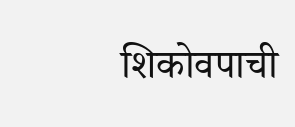शिकोवपाची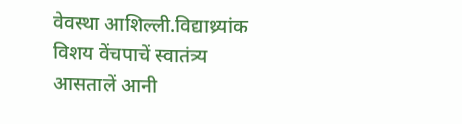वेवस्था आशिल्ली.विद्याथ्र्यांक विशय वेंचपाचें स्वातंत्र्य आसतालें आनी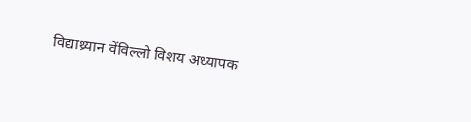विद्याथ्र्यान वेंविल्लो विशय अध्यापक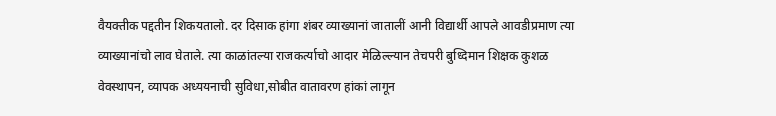वैयक्तीक पद्दतीन शिकयतालो. दर दिसाक हांगा शंबर व्याख्यानां जातालीं आनी विद्यार्थी आपले आवडीप्रमाण त्या व्याख्यानांचो लाव घेताले. त्या काळांतल्या राजकर्त्याचो आदार मेळिल्ल्यान तेचपरी बुध्दिमान शिक्षक कुशळ वेवस्थापन, व्यापक अध्ययनाची सुविधा,सोबीत वातावरण हांकां लागून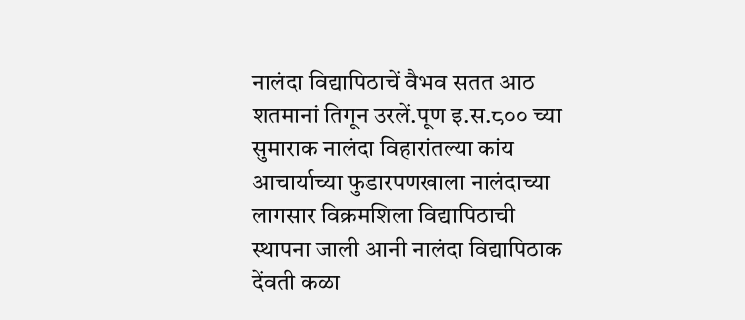नालंदा विद्यापिठाचें वैभव सतत आठ शतमानां तिगून उरलें.पूण इ.स.८०० च्या सुमाराक नालंदा विहारांतल्या कांय आचार्याच्या फुडारपणखाला नालंदाच्या लागसार विक्रमशिला विद्यापिठाची स्थापना जाली आनी नालंदा विद्यापिठाक देंवती कळा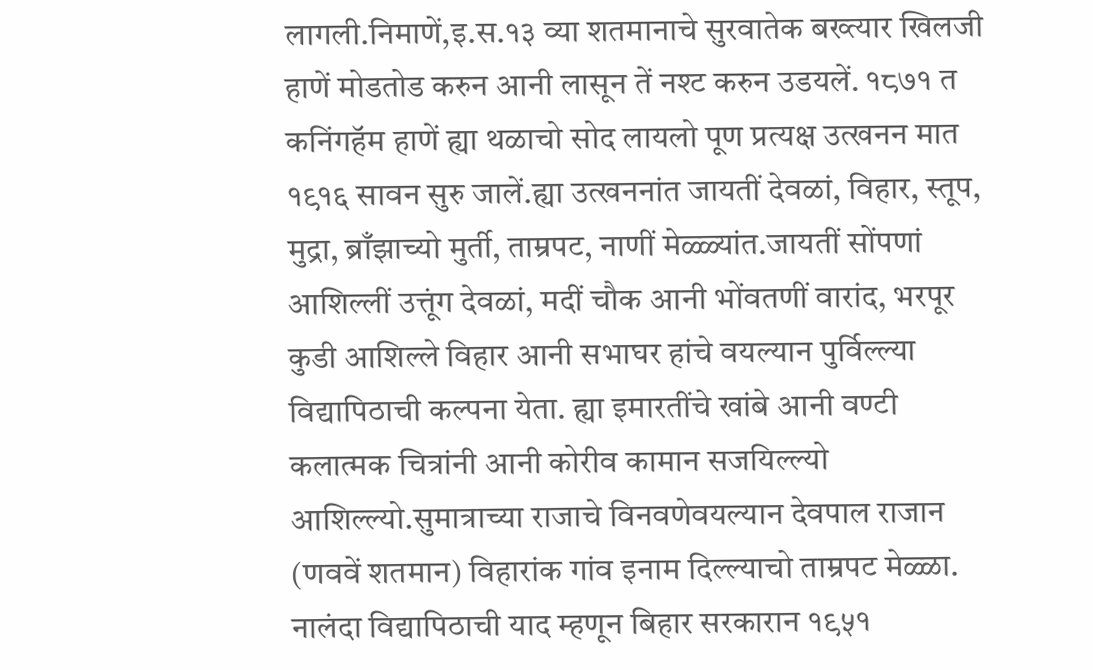लागली.निमाणें,इ.स.१३ व्या शतमानाचे सुरवातेक बख्त्यार खिलजी हाणें मोडतोड करुन आनी लासून तें नश्ट करुन उडयलें. १८७१ त कनिंगहॅम हाणें ह्या थळाचो सोद लायलो पूण प्रत्यक्ष उत्खनन मात १९१६ सावन सुरु जालें.ह्या उत्खननांत जायतीं देवळां, विहार, स्तूप, मुद्रा, ब्राँझाच्यो मुर्ती, ताम्रपट, नाणीं मेळ्ळ्यांत.जायतीं सोंपणां आशिल्लीं उत्तूंग देवळां, मदीं चौक आनी भोंवतणीं वारांद, भरपूर कुडी आशिल्ले विहार आनी सभाघर हांचे वयल्यान पुर्विल्ल्या विद्यापिठाची कल्पना येता. ह्या इमारतींचे खांबे आनी वण्टी कलात्मक चित्रांनी आनी कोरीव कामान सजयिल्ल्यो आशिल्ल्यो.सुमात्राच्या राजाचे विनवणेवयल्यान देवपाल राजान (णववें शतमान) विहारांक गांव इनाम दिल्ल्याचो ताम्रपट मेळ्ळा. नालंदा विद्यापिठाची याद म्हणून बिहार सरकारान १९५१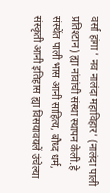वर्सा हांगा ' नव नालंदा महाविहार' (नालंदा पाली प्रतिश्टान) ह्या नांवांची संस्था स्थापन केली.हे संस्थेंत पाली भास आनी साहित्य, बौध्द धर्म, संस्कृती आनी इतिहास ह्या विसयावयलें उंचेल्या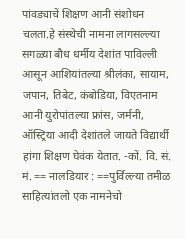पांवड्याचें शिक्षण आनी संशोधन चलता.हे संस्थेची नामना लागसल्ल्या सगळ्या बौध धर्मीय देशांत पाविल्ली आसून आशियांतल्या श्रीलंका, सायाम, जपान, तिबेट, कंबोडिया, विएतनाम आनी युरोपांतल्या फ्रांस, जर्मनी, ऑस्ट्रिया आदी देशांतले जायते विद्यार्थी हांगा शिक्षण घेवंक येतात. -कों. वि. सं. मं. == नालडियार : ==पुर्विल्ल्या तमीळ साहित्यांतलो एक नामनेचो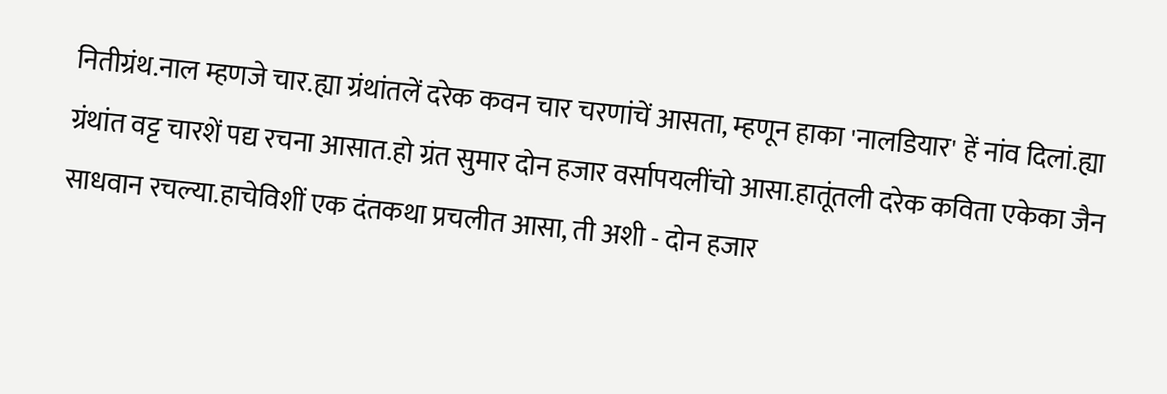नितीग्रंथ.नाल म्हणजे चार.ह्या ग्रंथांतलें दरेक कवन चार चरणांचें आसता, म्हणून हाका 'नालडियार' हें नांव दिलां.ह्या ग्रंथांत वट्ट चारशें पद्य रचना आसात.हो ग्रंत सुमार दोन हजार वर्सापयलींचो आसा.हातूंतली दरेक कविता एकेका जैन साधवान रचल्या.हाचेविशीं एक दंतकथा प्रचलीत आसा, ती अशी - दोन हजार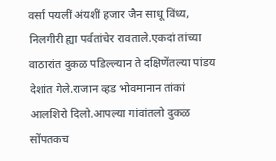वर्सा पयलीं अंयशीं हजार जैन साधू विंध्य, निलगीरी ह्या पर्वतांचेर रावताले.एकदां तांच्या वाठारांत दुकळ पडिल्ल्यान ते दक्षिणेंतल्या पांडय देशांत गेले.राजान व्हड भोवमानान तांकां आलशिरो दिलो.आपल्या गांवांतलो दुकळ सोंपतकच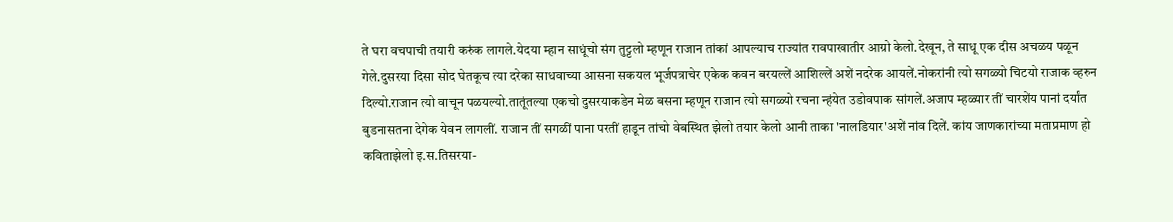ते घरा वचपाची तयारी करुंक लागले.येदया म्हान साधूंचो संग तुट्टलो म्हणून राजान तांकां आपल्याच राज्यांत रावपाखातीर आग्रो केलो.देखून, ते साधू एक दीस अचळय पळून गेले.दुसरया दिसा सोद घेतकूच त्या दरेका साधवाच्या आसना सकयल भूर्जपत्राचेर एकेक कवन बरयल्लें आशिल्लें अशें नदरेक आयलें.नोकरांनी त्यो सगळ्यो चिटयो राजाक व्हरुन दिल्यो.राजान त्यो वाचून पळयल्यो.तातूंतल्या एकचो दुसरयाकडेन मेळ बसना म्हणून राजान त्यो सगळ्यो रचना न्हंयेत उडोवपाक सांगलें.अजाप म्हळ्यार तीं चारशेंय पानां दर्यांत बुडनासतना देगेक येवन लागलीं. राजान तीं सगळीं पाना परतीं हाडून तांचो वेबस्थित झेलो तयार केलो आनी ताका 'नालडियार'अशें नांव दिलें. कांय जाणकारांच्या मताप्रमाण हो कविताझेलो इ.स.तिसरया-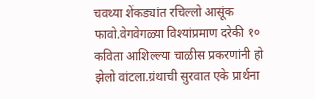चवथ्या शेंकड्यांत रचिल्लो आसूंक फावो.वेगवेगळ्या विश्यांप्रमाण दरेकी १० कविता आशिल्ल्या चाळीस प्रकरणांनी हो झेलो वांटला.ग्रंथाची सुरवात एके प्रार्थना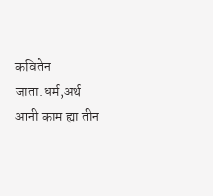कवितेन जाता.धर्म,अर्थ आनी काम ह्या तीन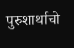पुरुशार्थाचो